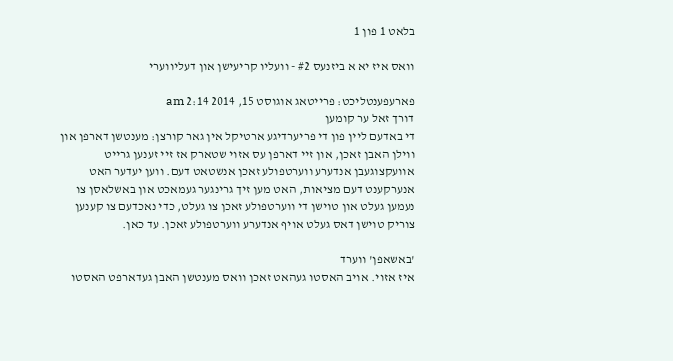בלאט 1 פון 1

וואס איז יא א ביזנעס #2 - וועליו קריעישן און דעליווערי

פארעפענטליכט: פרייטאג אוגוסט 15, 2014 2:14 am
דורך זאל ער קומען
די באדעם ליין פון די פריערדיגע ארטיקל אין גאר קורצן: מענטשן דארפן און ווילן האבן זאכן, און זיי דארפן עס אזוי שטארק אז זיי זענען גרייט אוועקצוגעבן אנדערע ווערטפולע זאכן אנשטאט דעם. ווען יעדער האט אנערקענט דעם מציאות, האט מען זיך גרינגער געמאכט און באשלאסן צו נעמען געלט און טוישן די ווערטפולע זאכן צו געלט, כדי נאכדעם צו קענען צוריק טוישן דאס געלט אויף אנדערע ווערטפולע זאכן. עד כאן.

'באשאפן' ווערד
איז אזוי. אויב האסטו געהאט זאכן וואס מענטשן האבן געדארפט האסטו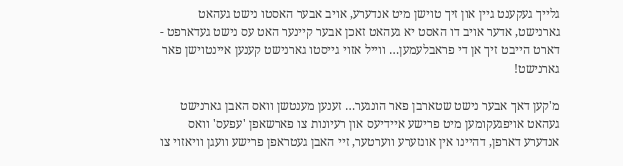גלייך געקענט גיין און זיך טוישן מיט אנדערע, אויב אבער האסטו נישט געהאט גארנישט, אדער אויב דו האסט יא געהאט זאכן אבער קיינער האט עס נישט געדארפט - דארט הייבט זיך אן די פראבלעמען… ווייל אזוי גייסטו גארנישט קענען איינטוישן פאר גארנישט!

מ'קען דאך אבער נישט שטארבן פאר הונגער… זענען מענטשן וואס האבן גארנישט געהאט אויפגעקומען מיט פרישע איידיעס און רעיונות צו פארשאפן 'עפעס' וואס אנדערע דארפן, דהיינו אין אונזערע ווערטער, זיי האבן געטראפן פרישע וועגן וויאזוי צו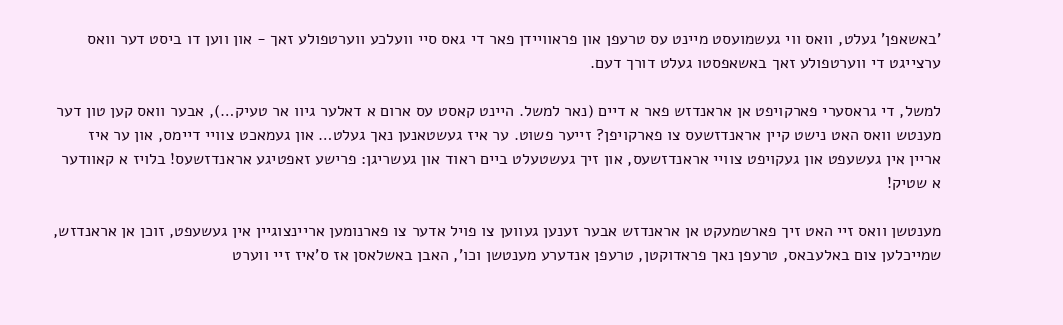'באשאפן' געלט, וואס ווי געשמועסט מיינט עס טרעפן און פראוויידן פאר די גאס סיי וועלכע ווערטפולע זאך - און ווען דו ביסט דער וואס ערצייגט די ווערטפולע זאך באשאפסטו געלט דורך דעם.

למשל, די גראסערי פארקויפט אן אראנדזש פאר א דיים (נאר למשל. היינט קאסט עס ארום א דאלער גיוו אר טעיק…), אבער וואס קען טון דער מענטש וואס האט נישט קיין אראנדזשעס צו פארקויפן? זייער פשוט. ער איז געשטאנען נאך געלט… און געמאכט צוויי דיימס, און ער איז אריין אין געשעפט און געקויפט צוויי אראנדזשעס, און זיך געשטעלט ביים ראוד און געשריגן: פרישע זאפטיגע אראנדזשעס! בלויז א קאוודער א שטיק!

מענטשן וואס זיי האט זיך פארשמעקט אן אראנדזש אבער זענען געווען צו פויל אדער צו פארנומען אריינצוגיין אין געשעפט, זוכן אן אראנדזש, שמייכלען צום באלעבאס, טרעפן נאך פראדוקטן, טרעפן אנדערע מענטשן וכו', האבן באשלאסן אז ס'איז זיי ווערט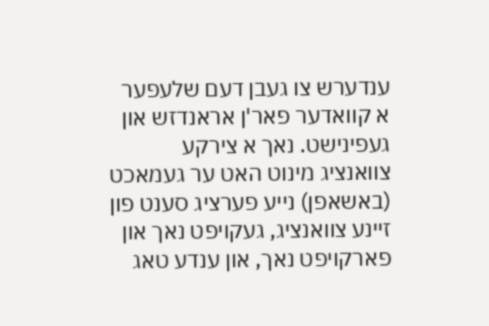ענדערש צו געבן דעם שלעפער א קוואדער פאר'ן אראנדזש און געפינישט. נאך א צירקע צוואנציג מינוט האט ער געמאכט (באשאפן) נייע פערציג סענט פון זיינע צוואנציג, געקויפט נאך און פארקויפט נאך, און ענדע טאג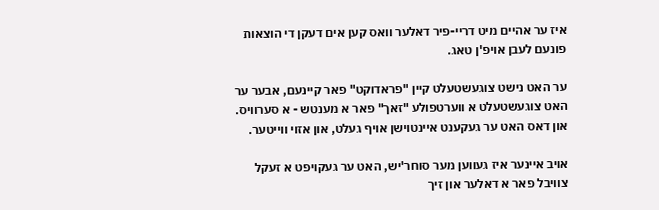איז ער אהיים מיט דריי-פיר דאלער וואס קען אים דעקן די הוצאות פונעם לעבן אויפ'ן טאג.

ער האט נישט צוגעשטעלט קיין "פראדוקט" פאר קיינעם, אבער ער האט צוגעשטעלט א ווערטפולע "זאך" פאר א מענטש - א סערוויס. און דאס האט ער געקענט איינטוישן אויף געלט, און אזוי ווייטער.

אויב איינער איז געווען מער סוחר'יש, האט ער געקויפט א זעקל צוויבל פאר א דאלער און זיך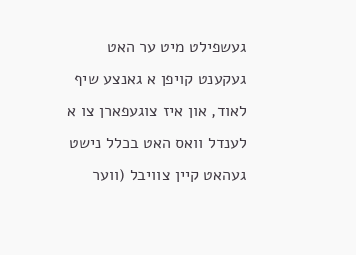געשפילט מיט ער האט געקענט קויפן א גאנצע שיף לאוד, און איז צוגעפארן צו א לענדל וואס האט בכלל נישט געהאט קיין צוויבל (ווער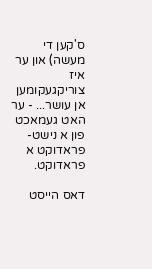ס'קען די מעשה) און ער איז צוריקגעקומען אן עושר... - ער האט געמאכט פון א נישט-פראדוקט א פראדוקט.

דאס הייסט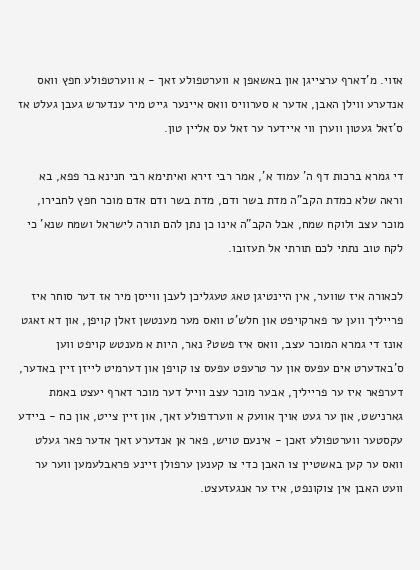אזוי. מ'דארף ערצייגן און באשאפן א ווערטפולע זאך - א ווערטפולע חפץ וואס אנדערע ווילן האבן, אדער א סערוויס וואס איינער גייט מיר ענדערש געבן געלט אז ס'זאל געטון ווערן ווי איידער ער זאל עס אליין טון.

די גמרא ברכות דף ה' עמוד א', אמר רבי זירא ואיתימא רבי חנינא בר פפא, בא וראה שלא כמדת הקב"ה מדת בשר ודם, מדת בשר ודם אדם מוכר חפץ לחבירו, מוכר עצב ולוקח שמח, אבל הקב"ה אינו כן נתן להם תורה לישראל ושמח שנא' כי לקח טוב נתתי לכם תורתי אל תעזובו.

לכאורה איז שווער, אין היינטיגן טאג טעגליכן לעבן ווייסן מיר אז דער סוחר איז פרייליך ווען ער פארקויפט און חלש'ט וואס מער מענטשן זאלן קויפן, און דא זאגט אונז די גמרא המוכר עצב, וואס איז פשט? נאר, היות א מענטש קויפט ווען ס'באדערט אים עפעס און ער טרעפט עפעס צו קויפן און דערמיט לייזן זיין באדער, דערפאר איז ער פרייליך, אבער מוכר עצב ווייל דער מוכר דארף יעצט באמת גארנישט, און ער געט אויך אוועק א ווערדפולע זאך, און זיין צייט, און כח - ביידע עקסטער ווערטפולע זאכן - אינעם טויש, פאר אן אנדערע זאך אדער פאר געלט וואס ער קען באשטיין צו האבן כדי צו קענען ערפולן זיינע פראבלעמען ווער ער וועט האבן אין צוקונפט, איז ער אנגעזעצט.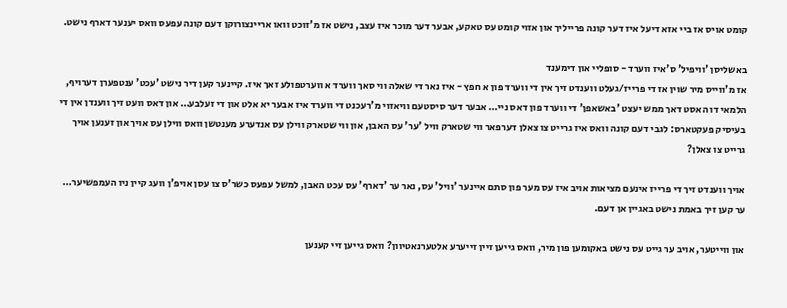קומט אויס אז ביי אזא דיעל איז דער קונה פרייליך און אזוי קומט עס טאקע, אבער דער מוכר איז עצב, נישט אז מ'זוכט וואו אריינצורוקן דעם קונה עפעס וואס יענער דארף נישט.

באשליסן 'וויפיל' ס'איז ווערד - סופליי און דימענד
אז מ'ווייס מיר שוין אז די פרייז/געלט ווענדט זיך אין די ווערד פון א חפץ - איז נאר די שאלה ווי סאך ווערד א ווערטפולע זאך איז. קיינער קען דיר נישט 'עכט' ענטפערן דערויף, הלמאי דו האסט דאך ממש יעצט 'באשאפן' די ווערד פון דאס ניי… אבער דער סיסטעם וויאזוי מ'רעכנט די ווערד איז אבער יא אלט און די זעלבע… און דאס וועט זיך ווענדן אין די בעיסיק פעקטארס: לגבי דעם קונה וואס איז גרייט צו צאלן דערפאר ווי שטארק וויל 'ער' עס האבן, און ווי שטארק ווילן עס אנדערע מענטשן וואס ווילן עס אויך און זענען אויך גרייט צו צאלן?

אויך ווענדט זיך די פרייז אינעם מציאות אויב איז עס מער פון סתם איינער 'וויל' עס, נאר ער 'דארף' עס עכט האבן, למשל עפעס כשר'ס צו עסן אויפ'ן וועג קיין ניו העמפשיער… ער קען זיך באמת נישט באגיין אן דעם.

און ווייטער, אויב ער גייט עס נישט באקומען פון מיר, וואס גייען זיין זייערע אלטערנאטיוון? וואס גייען זיי קענען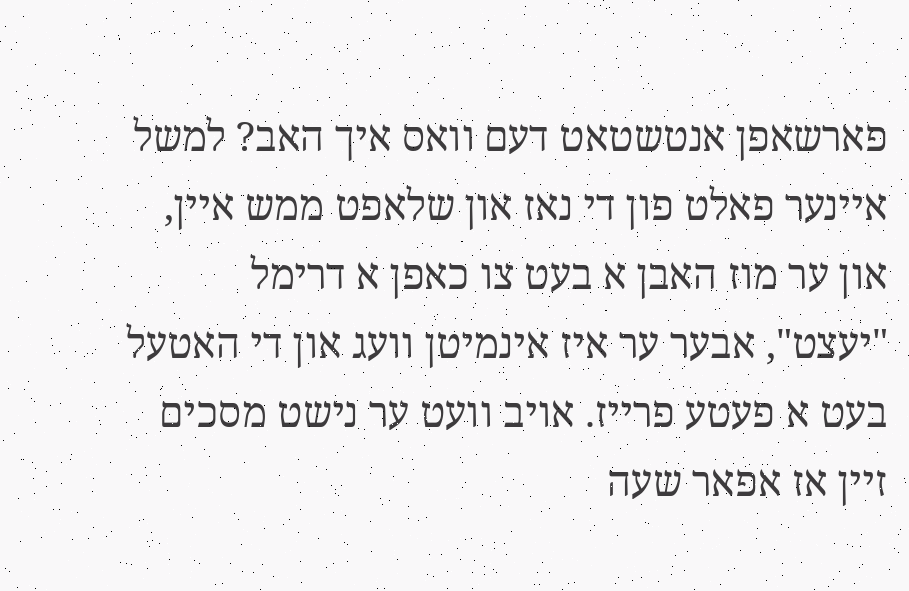פארשאפן אנטשטאט דעם וואס איך האב? למשל איינער פאלט פון די נאז און שלאפט ממש איין, און ער מוז האבן א בעט צו כאפן א דרימל "יעצט", אבער ער איז אינמיטן וועג און די האטעל בעט א פעטע פרייז. אויב וועט ער נישט מסכים זיין אז אפאר שעה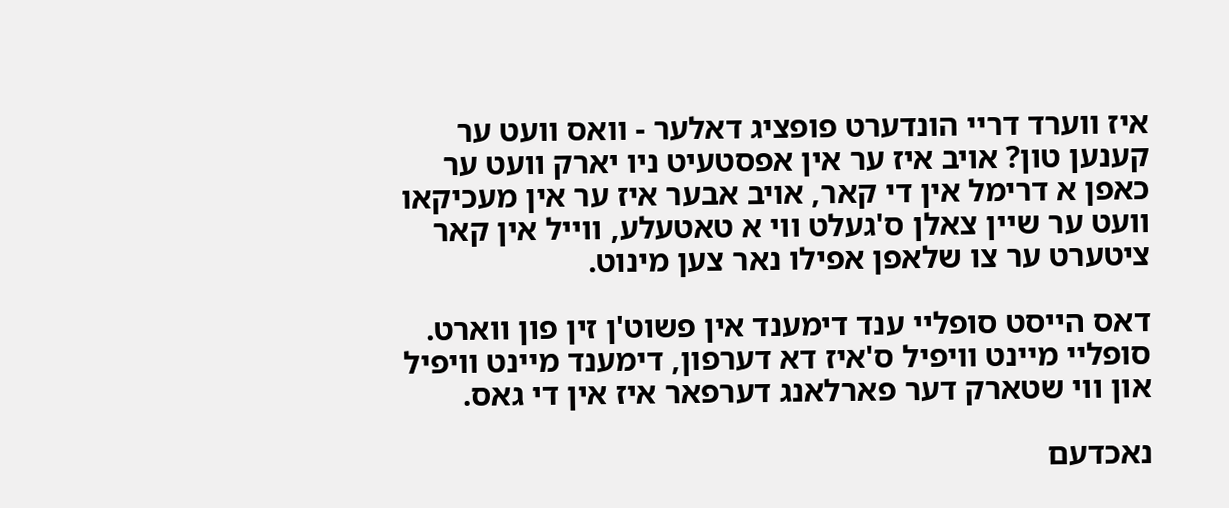איז ווערד דריי הונדערט פופציג דאלער - וואס וועט ער קענען טון? אויב איז ער אין אפסטעיט ניו יארק וועט ער כאפן א דרימל אין די קאר, אויב אבער איז ער אין מעכיקאו וועט ער שיין צאלן ס'געלט ווי א טאטעלע, ווייל אין קאר ציטערט ער צו שלאפן אפילו נאר צען מינוט.

דאס הייסט סופליי ענד דימענד אין פשוט'ן זין פון ווארט. סופליי מיינט וויפיל ס'איז דא דערפון, דימענד מיינט וויפיל און ווי שטארק דער פארלאנג דערפאר איז אין די גאס.

נאכדעם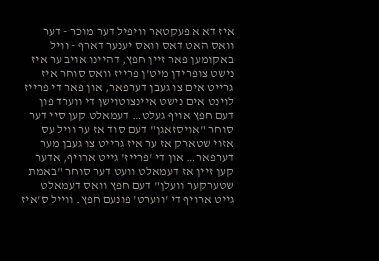איז דא א פעקטאר וויפיל דער מוכר - דער וואס האט דאס וואס יענער דארף - וויל באקומען פאר זיין חפץ, דהיינו אויב ער איז נישט צופרידן מיט'ן פרייז וואס סוחר איז גרייט אים צו געבן דערפאר, און פאר די פרייז לוינט אים נישט איינצוטוישן די ווערד פון דעם חפץ אויף געלט… דעמאלט קען סיי דער סוחר "אויסזאגן" דעם סוד אז ער וויל עס אזוי שטארק אז ער איז גרייט צו געבן מער דערפאר… און די 'פרייז' גייט ארויף, אדער קען זיין אז דעמאלט וועט דער סוחר "באמת שטערקער וועלן" דעם חפץ וואס דעמאלט גייט ארויף די 'ווערט' פונעם חפץ. ווייל ס'איז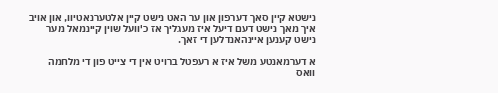נישטא קיין סאך דערפון און ער האט נישט קיין אלטערנאטיוו, און אויב איך מאך נישט דעם דיעל איז מעגליך אז כ'וועל שוין קיינמאל מער נישט קענען איינהאנדלען די זאך.

א דערמאנטע משל איז א רעפטל ברויט אין די צייט פון די מלחמה וואס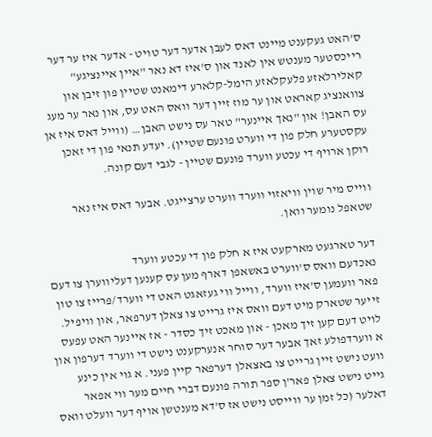ס'האט געקענט מיינט דאס לעבן אדער דער טויט - אדער איז ער דער רייכסטער מענטש אין לאנד און ס'איז דא נאר "איין איינציגע" קאלירלאזע פלעקלאזע הימל-קלארע דימאנט שטיין פון זיבן און צוואנציג קאראט און ער מוז זיין דער וואס האט עס, און נאר ער מעג עס האבן! און "נאך איינער" טאר עס נישט האבן… (ווייל דאס איז אן עקסטערע חלק פון די ווערט פונעם שטיין). יעדע תנאי פון די זאכן רוקן ארויף די עכטע ווערד פונעם שטיין - לגבי דעם קונה.

ווייס מיר שוין וויאזוי ווערד ווערט ערצייגט. אבער דאס איז נאר שטאפל נומער וואן.

דער טארגעט מארקעט איז א חלק פון די עכטע ווערד
נאכדעם וואס ס'ווערט באשאפן דארף מען עס קענען דעליווערן צו דעם פאר וועמען ס'איז ווערד, ווייל ווי געזאגט האט די ווערד/פרייז צו טון זייער שטארק מיט דעם וואס איז גרייט צו צאלן דערפאר, און וויפיל. לויט דעם קען זיך מאכן - און מאכט זיך כסדר - אז איינער האט עפעס א ווערדפולע זאך אבער דער סוחר אנערקענט נישט די ווערד דערפון און וועט נישט זיין גרייט צו באצאלן דערפאר קיין פעני. א גוי אין כינע גייט נישט צאלן פאר'ן ספר תורה פונעם דברי חיים מער ווי אפאר דאלער (כל זמן ער ווייסט נישט אז ס'דא מענטשן אויף דער וועלט וואס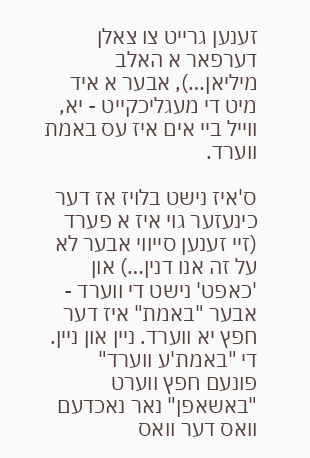זענען גרייט צו צאלן דערפאר א האלב מיליאן…), אבער א איד מיט די מעגליכקייט - יא, ווייל ביי אים איז עס באמת ווערד.

ס'איז נישט בלויז אז דער כינעזער גוי איז א פערד (זיי זענען סייווי אבער לא על זה אנו דנין…) און 'כאפט' נישט די ווערד - אבער "באמת" איז דער חפץ יא ווערד. ניין און ניין. די "באמת'ע ווערד" פונעם חפץ ווערט "באשאפן" נאר נאכדעם וואס דער וואס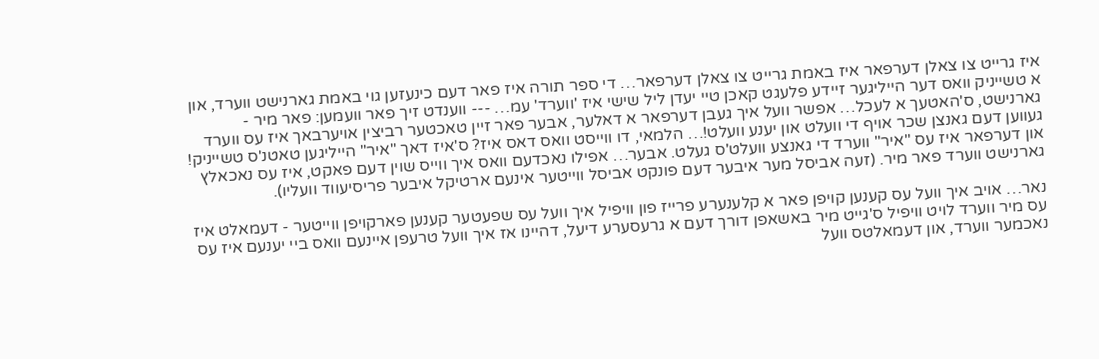איז גרייט צו צאלן דערפאר איז באמת גרייט צו צאלן דערפאר… די ספר תורה איז פאר דעם כינעזען גוי באמת גארנישט ווערד, און א טשייניק וואס דער הייליגער זיידע פלעגט קאכן טיי יעדן ליל שישי איז 'ווערד' עמ… --- ווענדט זיך פאר וועמען: פאר מיר - גארנישט, ס'האטעך א לעכל… אפשר וועל איך געבן דערפאר א דאלער, אבער פאר זיין טאכטער רביצין אויערבאך איז עס ווערד געווען דעם גאנצן שכר אויף די וועלט און יענע וועלט!… הלמאי, דו ווייסט וואס דאס איז? ס'איז דאך "איר" הייליגען טאטנ'ס טשייניק! און דערפאר איז עס "איר" ווערד די גאנצע וועלט'ס געלט. אבער… אפילו נאכדעם וואס איך ווייס שוין דעם פאקט, איז עס נאכאלץ גארנישט ווערד פאר מיר. (זעה אביסל מער איבער דעם פונקט אביסל ווייטער אינעם ארטיקל איבער פריסיעווד וועליו).

נאר… אויב איך וועל עס קענען קויפן פאר א קלענערע פרייז פון וויפיל איך וועל עס שפעטער קענען פארקויפן ווייטער - דעמאלט איז עס מיר ווערד לויט וויפיל ס'גייט מיר באשאפן דורך דעם א גרעסערע דיעל, דהיינו אז איך וועל טרעפן איינעם וואס ביי יענעם איז עס נאכמער ווערד, און דעמאלטס וועל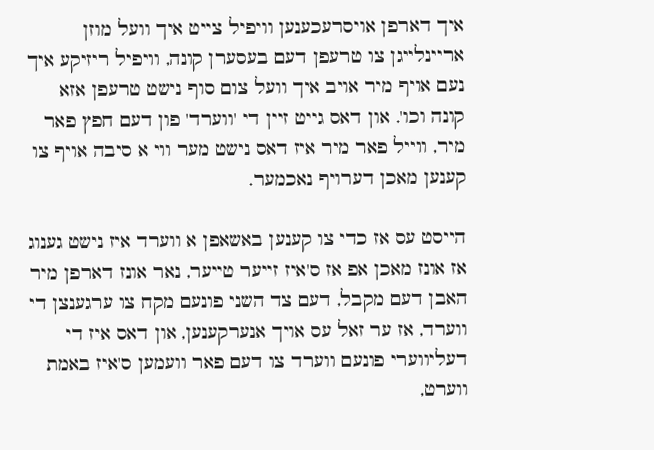איך דארפן אויסרעכענען וויפיל צייט איך וועל מוזן אריינלייגן צו טרעפן דעם בעסערן קונה, וויפיל ריזיקע איך נעם אויף מיר אויב איך וועל צום סוף נישט טרעפן אזא קונה וכו'. און דאס גייט זיין די 'ווערד' פון דעם חפץ פאר מיר, ווייל פאר מיר איז דאס נישט מער ווי א סיבה אויף צו קענען מאכן דערויף נאכמער.

הייסט עס אז כדי צו קענען באשאפן א ווערד איז נישט גענוג אז אונז מאכן אפ אז ס'איז זייער טייער, נאר אונז דארפן מיר האבן דעם מקבל, דעם צד השני פונעם מקח צו ערגענצן די ווערד, אז ער זאל עס אויך אנערקענען, און דאס איז די דעליווערי פונעם ווערד צו דעם פאר וועמען ס'איז באמת ווערט,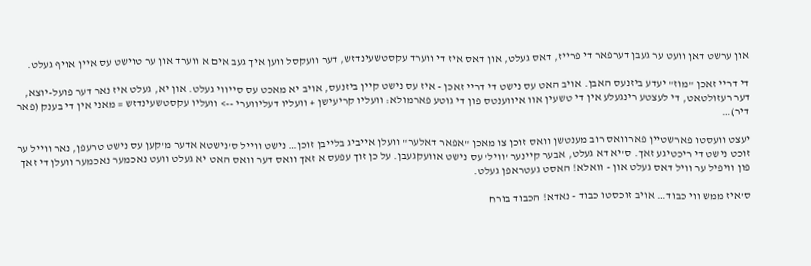און ערשט דאן וועט ער געבן דערפאר די פרייז, דאס געלט, און דאס איז די ווערד עקסטשעינדזש, דער וועקסל ווען איך געב אים א ווערד און ער טוישט עס איין אויף געלט.

די דריי זאכן "מוז" יעדע ביזנעס האבן. אויב האט עס נישט די דריי זאכן - איז עס נישט קיין ביזנעס, אויב יא מאכט עס סייווי געלט. און יא, געלט איז נאר דער פועל-יוצא, דער רעזולטאט, די לעצטע רינגעלע אין די טשעין אוו איווענטס פון די גוטע פארמולא: וועליו קריעישן + וועליו דעליווערי --> וועליו עקסטשעינדזש = מאני אין די בענק (פאר דיר)…

יעצט וועסטו פארשטיין פארוואס רוב מענטשן וואס זוכן צו מאכן "אפאר דאלער" וועלן אייביג בלייבן זוכן… נישט ווייל ס'נישטא אדער מ'קען עס נישט טרעפן, נאר ווייל ער זוכט נישט די ריכטיגע זאך. ס'יא דא געלט, אבער קיינער 'וויל' עס נישט אוועקגעבן. על כן זוך עפעס א זאך וואס דער וואס האט יא געלט וועט נאכמער נאכמער וועלן די זאך פון וויפיל ער וויל דאס געלט און - וואלא! האסט געטראפן געלט.

ס'איז ממש ווי כבוד… אויב זוכסטו כבוד - נאדא! הכבוד בורח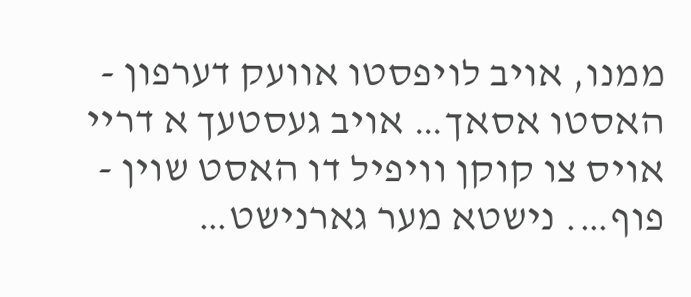ממנו, אויב לויפסטו אוועק דערפון - האסטו אסאך… אויב געסטעך א דריי אויס צו קוקן וויפיל דו האסט שוין - פוף…. נישטא מער גארנישט…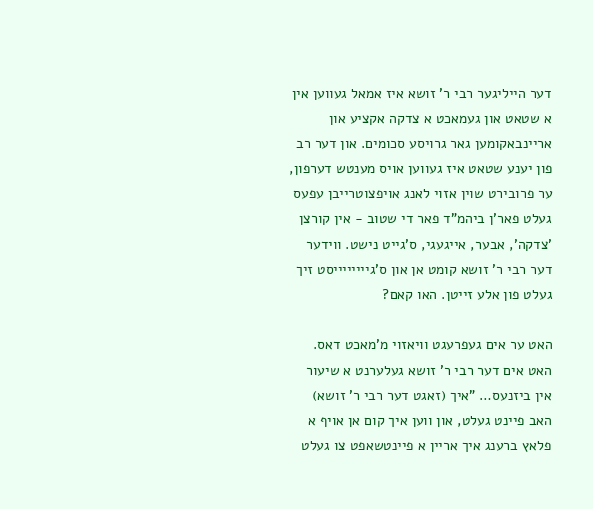דער הייליגער רבי ר' זושא איז אמאל געווען אין א שטאט און געמאכט א צדקה אקציע און אריינבאקומען גאר גרויסע סכומים. און דער רב פון יענע שטאט איז געווען אויס מענטש דערפון, ער פרובירט שוין אזוי לאנג אויפצוטרייבן עפעס געלט פאר'ן ביהמ"ד פאר די שטוב - אין קורצן 'צדקה', אבער, אייגעגי, ס'גייט נישט. ווידער דער רבי ר' זושא קומט אן און ס'גייייייייסט זיך געלט פון אלע זייטן. האו קאם?

האט ער אים געפרעגט וויאזוי מ'מאכט דאס. האט אים דער רבי ר' זושא געלערנט א שיעור אין ביזנעס… "איך (זאגט דער רבי ר' זושא) האב פיינט געלט, און ווען איך קום אן אויף א פלאץ ברענג איך אריין א פיינטשאפט צו געלט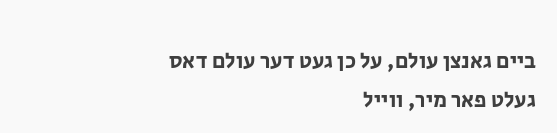ביים גאנצן עולם, על כן געט דער עולם דאס געלט פאר מיר, ווייל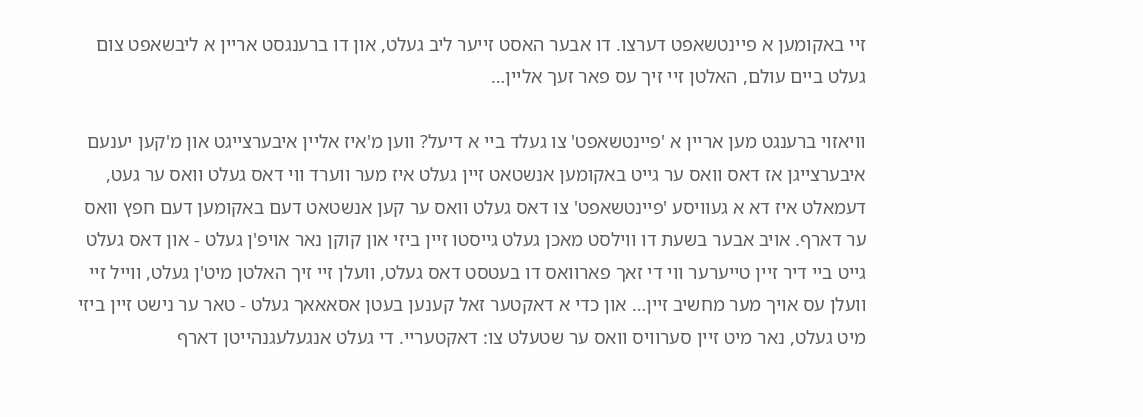זיי באקומען א פיינטשאפט דערצו. דו אבער האסט זייער ליב געלט, און דו ברענגסט אריין א ליבשאפט צום געלט ביים עולם, האלטן זיי זיך עס פאר זעך אליין…

וויאזוי ברענגט מען אריין א 'פיינטשאפט' צו געלד ביי א דיעל? ווען מ'איז אליין איבערצייגט און מ'קען יענעם איבערצייגן אז דאס וואס ער גייט באקומען אנשטאט זיין געלט איז מער ווערד ווי דאס געלט וואס ער געט, דעמאלט איז דא א געוויסע 'פיינטשאפט' צו דאס געלט וואס ער קען אנשטאט דעם באקומען דעם חפץ וואס ער דארף. אויב אבער בשעת דו ווילסט מאכן געלט גייסטו זיין ביזי און קוקן נאר אויפ'ן געלט - און דאס געלט גייט ביי דיר זיין טייערער ווי די זאך פארוואס דו בעטסט דאס געלט, וועלן זיי זיך האלטן מיט'ן געלט, ווייל זיי וועלן עס אויך מער מחשיב זיין… און כדי א דאקטער זאל קענען בעטן אסאאאך געלט - טאר ער נישט זיין ביזי מיט געלט, נאר מיט זיין סערוויס וואס ער שטעלט צו: דאקטעריי. די געלט אנגעלעגנהייטן דארף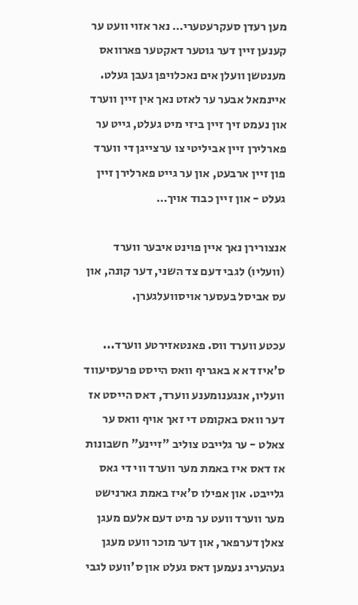מען רעדן סעקרעטערי… נאר אזוי וועט ער קענען זיין דער גוטער דאקטער פארוואס מענטשן וועלן אים נאכלויפן געבן געלט. איינמאל אבער ער לאזט נאך אין זיין ווערד און נעמט זיך זיין ביזי מיט געלט, גייט ער פארלירן זיין אביליטי צו ערצייגן די ווערד פון זיין ארבעט, און ער גייט פארלירן זיין געלט - און זיין כבוד אויך…

אנצורירן נאך איין פוינט איבער ווערד (וועליו) לגבי דעם צד השני, דער קונה, און עס אביסל בעסער אויסוועלגערן.

עכטע ווערד ווס. פאנטאזירטע ווערד...
ס'איז דא א באגריף וואס הייסט פרעסיעווד וועליו, אנגענומענע ווערד, דאס הייסט אז דער וואס באקומט די זאך אויף וואס ער צאלט - ער גלייבט צוליב "זיינע" חשבונות אז דאס איז באמת מער ווערד ווי די גאס גלייבט. און אפילו ס'איז באמת גארנישט מער ווערד וועט ער מיט דעם אלעם מעגן צאלן דערפאר, און דער מוכר וועט מעגן געהעריג נעמען דאס געלט און ס'וועט לגבי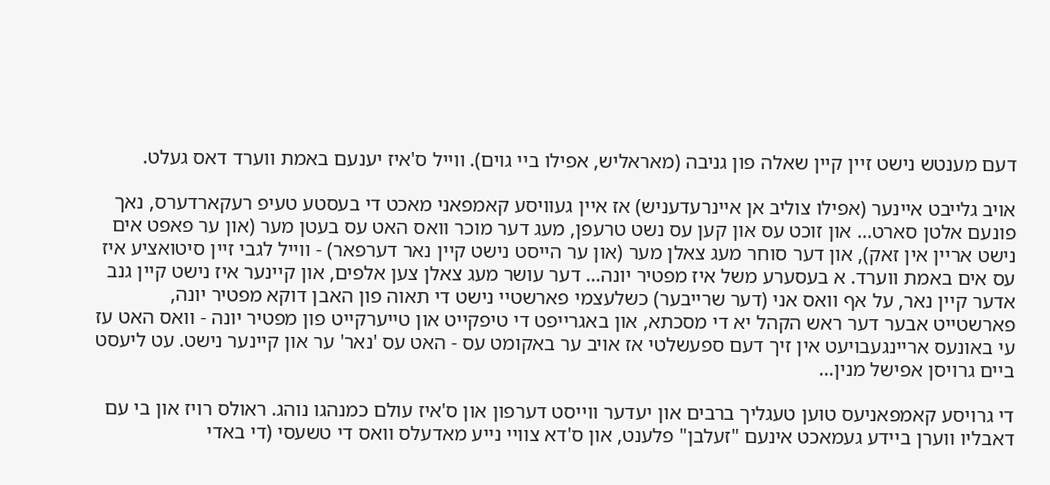דעם מענטש נישט זיין קיין שאלה פון גניבה (מאראליש, אפילו ביי גוים). ווייל ס'איז יענעם באמת ווערד דאס געלט.

אויב גלייבט איינער (אפילו צוליב אן איינרעדעניש) אז איין געוויסע קאמפאני מאכט די בעסטע טעיפ רעקארדערס, נאך פונעם אלטן סארט… און זוכט עס און קען עס נשט טרעפן, מעג דער מוכר וואס האט עס בעטן מער (און ער פאפט אים נישט אריין אין זאק), און דער סוחר מעג צאלן מער (און ער הייסט נישט קיין נאר דערפאר) - ווייל לגבי זיין סיטואציע איז עס אים באמת ווערד. א בעסערע משל איז מפטיר יונה… דער עושר מעג צאלן צען אלפים, און קיינער איז נישט קיין גנב אדער קיין נאר, על אף וואס אני (דער שרייבער) כשלעצמי פארשטיי נישט די תאוה פון האבן דוקא מפטיר יונה, פארשטייט אבער דער ראש הקהל יא די מסכתא, און באגרייפט די טיפקייט און טייערקייט פון מפטיר יונה - וואס האט עז עי באונעס אריינגעבויעט אין זיך דעם ספעשלטי אז אויב ער באקומט עס - האט עס 'נאר' ער און קיינער נישט. עט ליעסט ביים גרויסן אפישל מנין…

די גרויסע קאמפאניעס טוען טעגליך ברבים און יעדער ווייסט דערפון און ס'איז עולם כמנהגו נוהג. ראולס רויז און בי עם דאבליו ווערן ביידע געמאכט אינעם "זעלבן" פלענט, און ס'דא צוויי נייע מאדעלס וואס די טשעסי (די באדי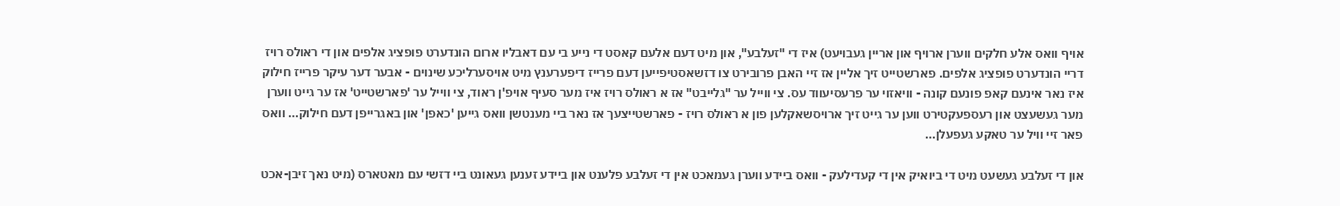אויף וואס אלע חלקים ווערן ארויף און אריין געבויעט) איז די "זעלבע", און מיט דעם אלעם קאסט די נייע בי עם דאבליו ארום הונדערט פופציג אלפים און די ראולס רויז דריי הונדערט פופציג אלפים. פארשטייט זיך אליין אז זיי האבן פרובירט צו דזשאסטיפייען דעם פרייז דיפערענץ מיט אויסערליכע שינוים - אבער דער עיקר פרייז חילוק איז נאר אינעם קאפ פונעם קונה - וויאזוי ער פרעסיעווד עס. צי ווייל ער "גלייבט" אז א ראולס רויז איז מער סעיף אויפ'ן ראוד, צי ווייל ער 'פארשטייט' אז ער גייט ווערן מער געשעצט און רעספעקטירט ווען ער גייט זיך ארויסשאקלען פון א ראולס רויז - פארשטייצעך אז נאר ביי מענטשן וואס גייען 'כאפן' און באגרייפן דעם חילוק… וואס פאר זיי וויל ער טאקע געפעלן…

און די זעלבע געשעט מיט די ביואיק אין די קעדילעק - וואס ביידע ווערן געמאכט אין די זעלבע פלענט און ביידע זענען געאונט ביי דזשי עם מאטארס (מיט נאך זיבן-אכט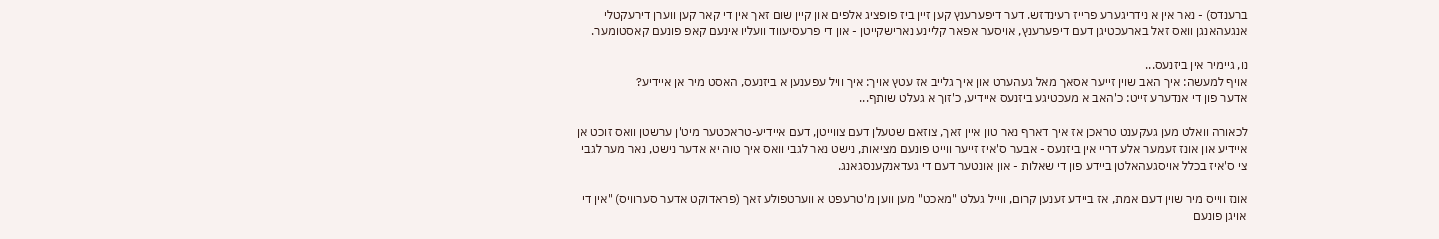ברענדס) - נאר אין א נידריגערע פרייז רעינדזש. דער דיפערענץ קען זיין ביז פופציג אלפים און קיין שום זאך אין די קאר קען ווערן דירעקטלי אנגעהאנגן וואס זאל בארעכטיגן דעם דיפערענץ, אויסער אפאר קליינע נארישקייטן - און די פרעסיעווד וועליו אינעם קאפ פונעם קאסטומער.

נו, גיימיר אין ביזנעס...
אויף למעשה: איך האב שוין זייער אסאך מאל געהערט און איך גלייב אז עטץ אויך: איך וויל עפענען א ביזנעס, האסט מיר אן איידיע?
אדער פון די אנדערע זייט: כ'האב א מעכטיגע ביזנעס איידיע, כ'זוך א געלט שותף...

לכאורה וואלט מען געקענט טראכן אז איך דארף נאר טון איין זאך, צוזאם שטעלן דעם צווייטן, דעם איידיע-טראכטער מיט'ן ערשטן וואס זוכט אן איידיע און אונז זעמער אלע דריי אין ביזנעס - אבער ס'איז זייער ווייט פונעם מציאות, נישט נאר לגבי וואס איך טוה יא אדער נישט, נאר מער לגבי צי ס'איז בכלל אויסגעהאלטן ביידע פון די שאלות - און אונטער דעם די געדאנקענסגאנג.

אונז ווייס מיר שוין דעם אמת, אז ביידע זענען קרום, ווייל געלט "מאכט" מען ווען מ'טרעפט א ווערטפולע זאך (פראדוקט אדער סערוויס) "אין די אויגן פונעם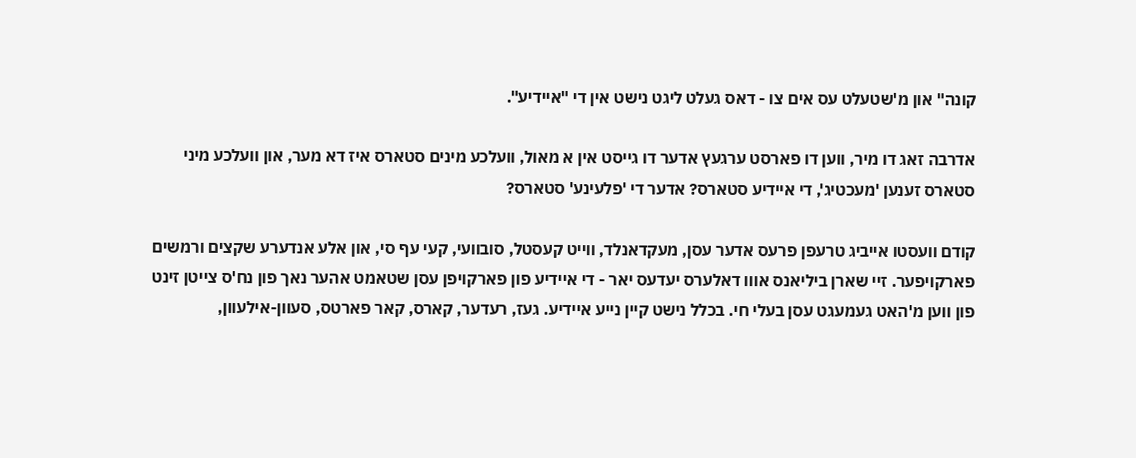קונה" און מ'שטעלט עס אים צו - דאס געלט ליגט נישט אין די "איידיע".

אדרבה זאג דו מיר, ווען דו פארסט ערגעץ אדער דו גייסט אין א מאול, וועלכע מינים סטארס איז דא מער, און וועלכע מיני סטארס זענען 'מעכטיג', די איידיע סטארס? אדער די 'פלעינע' סטארס?

קודם וועסטו אייביג טרעפן פרעס אדער עסן, מעקדאנלד, ווייט קעסטל, סובוועי, קעי עף סי, און אלע אנדערע שקצים ורמשים פארקויפער. זיי שארן ביליאנס אווו דאלערס יעדעס יאר - די איידיע פון פארקויפן עסן שטאמט אהער נאך פון נח'ס צייטן זינט פון ווען מ'האט געמעגט עסן בעלי חי. בכלל נישט קיין נייע איידיע. געז, רעדער, קארס, קאר פארטס, סעוון-אילעוון,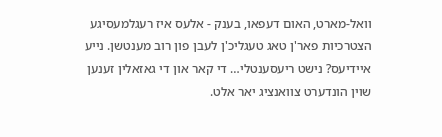וואל-מארט, האום דעפאו, בענק - אלעס איז רעגלמעסיגע הצטרכיות פאר'ן טאג טעגליכ'ן לעבן פון רוב מענטשן. נייע איידיעס? נישט ריעסענטלי… די קאר און די גאזאלין זענען שוין הונדערט צוואנציג יאר אלט.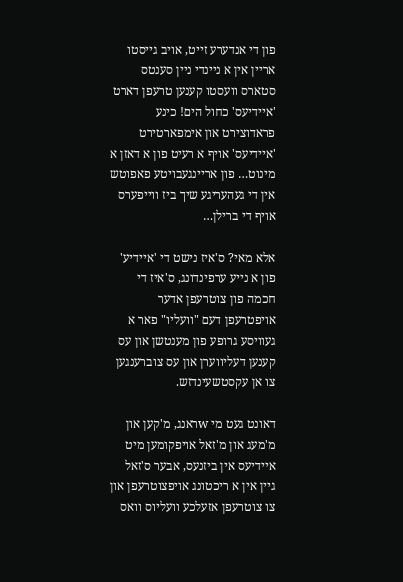פון די אנדערע זייט, אויב גייסטו אריין אין א ניינדי ניין סענטס סטארס וועסטו קענען טרעפן דארט 'איידיעס' כחול הים! כינע פראדוצירט און אימפארטירט 'איידיעס' אויף א רעיט פון א דאזן א מינוט… פון אריינגעבויטע פאפוטש אין די געהעריגע שיך ביז ווייפערס אויף די ברילן…

אלא מאי? ס'איז נישט די 'איידיע' פון א נייע ערפינדונג, ס'איז די חכמה פון צוטרעפן אדער אויפטרעפן דעם "וועליו" פאר א געוויסע גרופע פון מענטשן און עס קענען דעליווערן און עס צוברענגען צו אן עקסטשעינדזש.

דאונט געט מי wראנג, מ'קען און מ'מעג און מ'זאל אויפקומען מיט איידיעס אין ביזנעס, אבער ס'זאל גיין אין א ריכטונג אויפצוטרעפן און צו צוטרעפן אזעלכע וועליוס וואס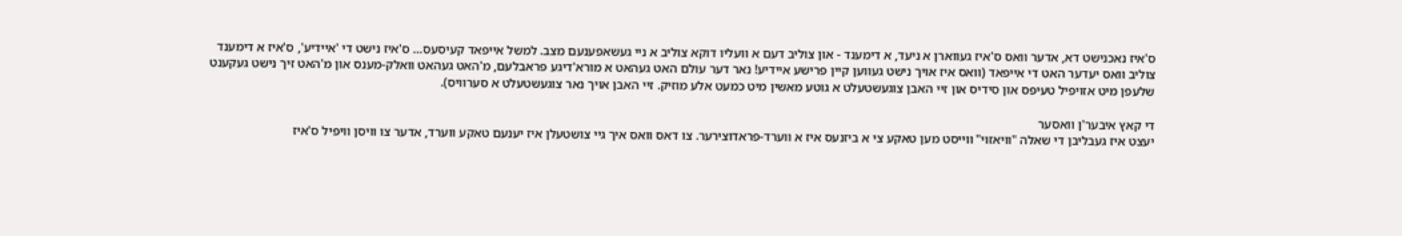ס'איז נאכנישט דא, אדער וואס ס'איז געווארן א ניעד, א דימענד - און צוליב דעם א וועליו דוקא צוליב א ניי געשאפענעם מצב. למשל אייפאד קעיסעס… ס'איז נישט די 'איידיע', ס'איז א דימענד צוליב וואס יעדער האט די אייפאד (וואס איז אויך נישט געווען קיין פרישע איידיע! נאר דער עולם האט געהאט א מורא'דיגע פראבלעם, מ'האט געהאט וואלק-מענס און מ'האט זיך נישט געקענט שלעפן מיט אזויפיל טעיפס און סידיס און זיי האבן צוגעשטעלט א גוטע מאשין מיט כמעט אלע מוזיק. זיי האבן אויך נאר צוגעשטעלט א סערוויס).

די קאץ איבער'ן וואסער
יעצט איז געבליבן די שאלה "וויאזוי" ווייסט מען טאקע צי א ביזנעס איז א ווערד-פראדוצירער. צו דאס וואס איך גיי צושטעלן איז יענעם טאקע ווערד, אדער צו וויסן וויפיל ס'איז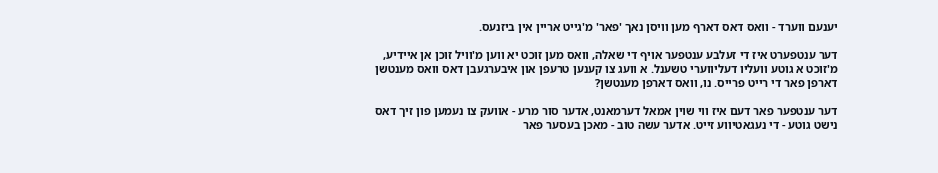יענעם ווערד - וואס דאס דארף מען וויסן נאך 'פאר' מ'גייט אריין אין ביזנעס.

דער ענטפערט איז די זעלבע ענטפער אויף די שאלה, וואס מען זוכט יא ווען מ'וויל זוכן אן איידיע, מ'זוכט א גוטע וועליו דעליווערי טשענל. א וועג צו קענען טרעפן און איבערגעבן דאס וואס מענטשן דארפן פאר די רייט פרייס. נו, וואס דארפן מענטשן?

דער ענטפער פאר דעם איז ווי שוין אמאל דערמאנט, אדער סור מרע - אוועק צו נעמען פון זיך דאס נישט גוטע - די נעגאטיווע זייט. אדער עשה טוב - מאכן בעסער פאר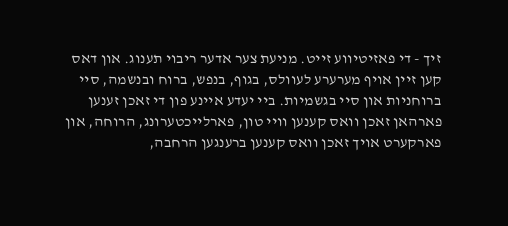זיך - די פאזיטיווע זייט. מניעת צער אדער ריבוי תענוג. און דאס קען זיין אויף מערערע לעוולס, בגוף, בנפש, ברוח ובנשמה, סיי ברוחניות און סיי בגשמיות. ביי יעדע איינע פון די זאכן זענען פארהאן זאכן וואס קענען וויי טון, פארלייכטערונג, הרוחה, און פארקערט אויך זאכן וואס קענען ברענגען הרחבה,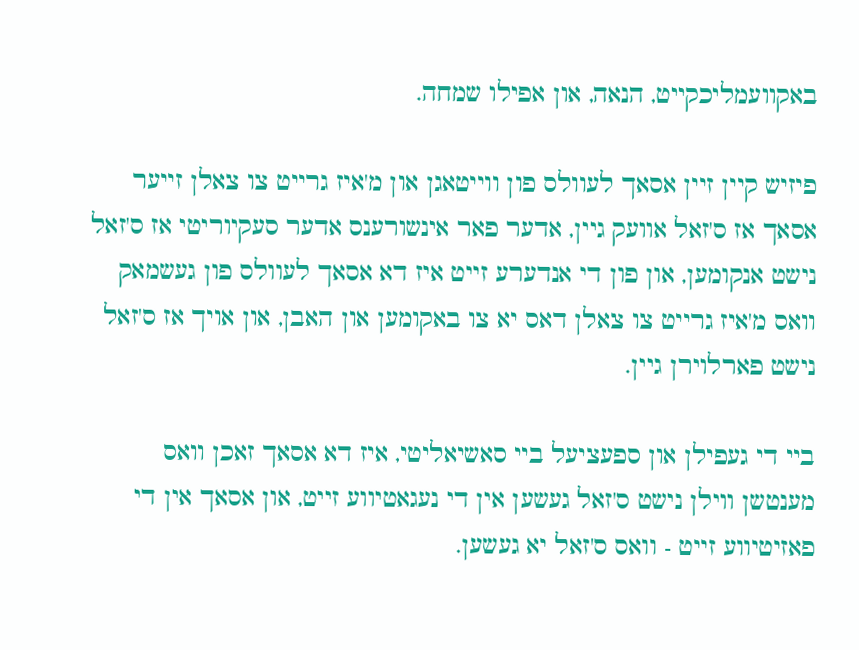באקוועמליכקייט, הנאה, און אפילו שמחה.

פיזיש קיין זיין אסאך לעוולס פון ווייטאגן און מ'איז גרייט צו צאלן זייער אסאך אז ס'זאל אוועק גיין, אדער פאר אינשורענס אדער סעקיוריטי אז ס'זאל נישט אנקומען, און פון די אנדערע זייט איז דא אסאך לעוולס פון געשמאק וואס מ'איז גרייט צו צאלן דאס יא צו באקומען און האבן, און אויך אז ס'זאל נישט פארלוירן גיין.

ביי די געפילן און ספעציעל ביי סאשיאליטי, איז דא אסאך זאכן וואס מענטשן ווילן נישט ס'זאל געשען אין די נעגאטיווע זייט, און אסאך אין די פאזיטיווע זייט - וואס ס'זאל יא געשען.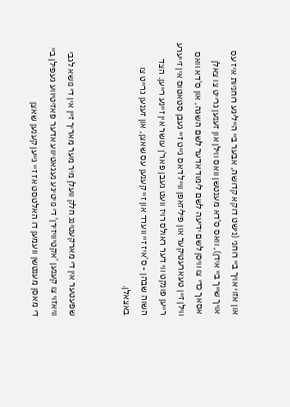און אזוי אויך ביי רוחני (נישט דוקא קדושה, אבער ביי הייליגע רוחניות איז עס אויך שייך ביי אידן), וואס ס'דא מענטשן וואס ווילן און זענען גרייט צו צאלן אסאך כדי צו וויסן לשם ידיעה לשם לימוד אדער לשם השגה, און ס'דא וואס ווילן זיין טעארעטיקער און פיליזאפן ווייל דאס גייט זיי געבן סטאטוס אין זייערע רייען פונקט ווי דער ראולס רויז וועט געבן פאר'ן עושר אין זיינע רייען. הצד השוה שבהן - ס'איז זיי ווערד און זיי קענען עס שאצן, און זענען גרייט צו באצאלן.


שפעטער אין די מארקעטינג חלק וועלן מיר מער מאריך זיין אין די נושא לגבי וויאזוי צו קענען 'אקטיוויזירן' די נויטיגע נעגאטיווע אדער פאזיטיווע געפילן ביי די מאסן מענטשן וועמען דו האלטסט אז זיי גייען קענען שאצן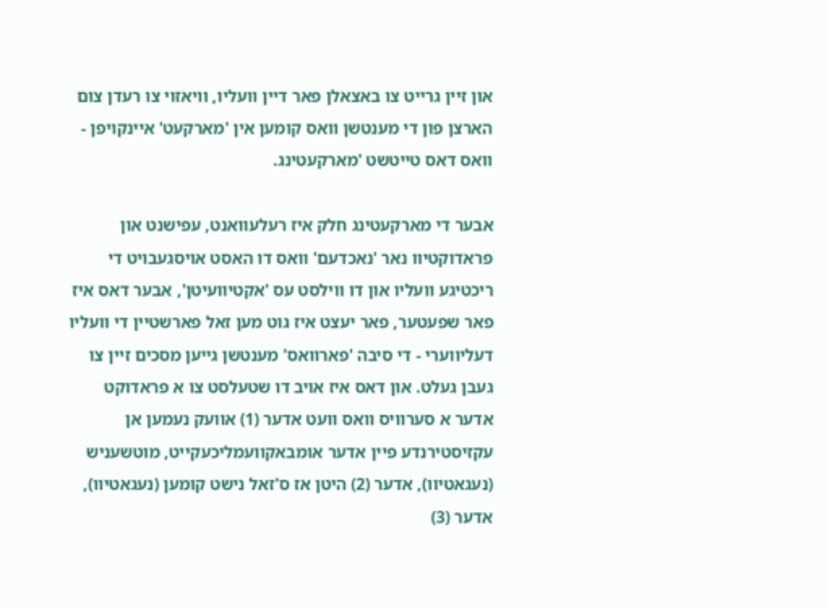און זיין גרייט צו באצאלן פאר דיין וועליו, וויאזוי צו רעדן צום הארצן פון די מענטשן וואס קומען אין 'מארקעט' איינקויפן - וואס דאס טייטשט 'מארקעטינג.

אבער די מארקעטינג חלק איז רעלעוואנט, עפישנט און פראדוקטיוו נאר 'נאכדעם' וואס דו האסט אויסגעבויט די ריכטיגע וועליו און דו ווילסט עס 'אקטיוועיטן', אבער דאס איז פאר שפעטער, פאר יעצט איז גוט מען זאל פארשטיין די וועליו דעליווערי - די סיבה 'פארוואס' מענטשן גייען מסכים זיין צו געבן געלט. און דאס איז אויב דו שטעלסט צו א פראדוקט אדער א סערוויס וואס וועט אדער (1) אוועק נעמען אן עקזיסטירנדע פיין אדער אומבאקוועמליכעקייט, מוטשעניש (נעגאטיוו), אדער (2) היטן אז ס'זאל נישט קומען (נעגאטיוו), אדער (3)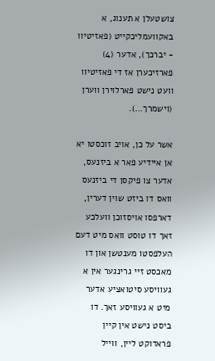צושטעלן א תענוג, א באקוועמליכקייט (פאזיטיוו - יברכך), אדער (4) פארזיכערן אז די פאזיטיוו וועט נישט פארלוירן ווערן (וישמרך…).

אשר על כן, אויב זוכסטו יא אן איידיע פאר א ביזנעס, אדער צו פיקסן די ביזנעס וואס דו ביזט שוין דערין, דארפסו אויסזוכן וועלכע זאך דו טוסט וואס מיט דעם העלפסטו מענטשן און דו מאכסט זיי גרינגער אין א געוויסע סיטואציע אדער מיט א געוויסע זאך. דו ביסט נישט אין קיין פראדוקט ליין, ווייל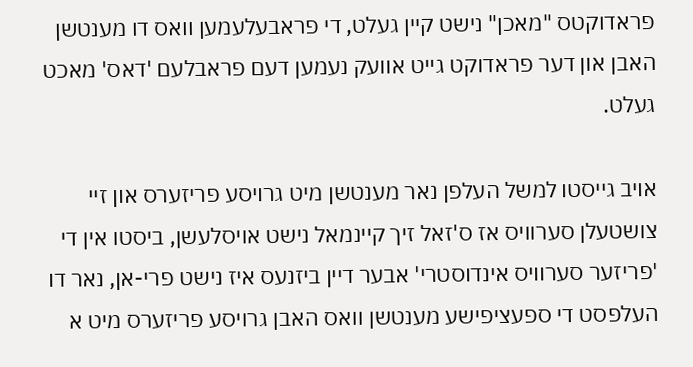פראדוקטס "מאכן" נישט קיין געלט, די פראבעלעמען וואס דו מענטשן האבן און דער פראדוקט גייט אוועק נעמען דעם פראבלעם 'דאס' מאכט געלט.

אויב גייסטו למשל העלפן נאר מענטשן מיט גרויסע פריזערס און זיי צושטעלן סערוויס אז ס'זאל זיך קיינמאל נישט אויסלעשן, ביסטו אין די 'פריזער סערוויס אינדוסטרי' אבער דיין ביזנעס איז נישט פרי-אן, נאר דו העלפסט די ספעציפישע מענטשן וואס האבן גרויסע פריזערס מיט א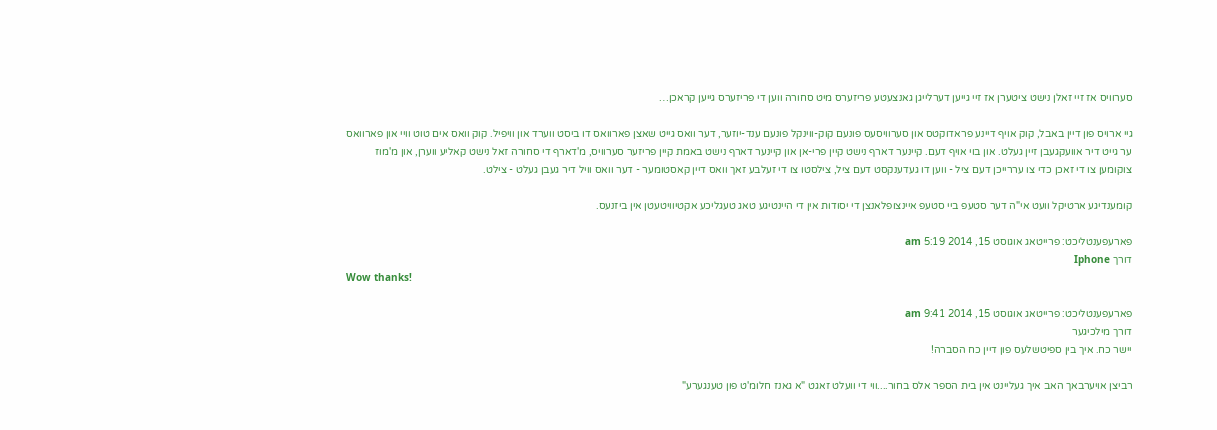סערוויס אז זיי זאלן נישט ציטערן אז זיי גייען דערלייגן גאנצעטע פריזערס מיט סחורה ווען די פריזערס גייען קראכן…

גיי ארויס פון דיין באבל, קוק אויף דיינע פראדוקטס און סערוויסעס פונעם קוק-ווינקל פונעם ענד-יוזער, דער וואס גייט שאצן פארוואס דו ביסט ווערד און וויפיל. קוק וואס אים טוט וויי און פארוואס ער גייט דיר אוועקגעבן זיין געלט. און בוי אויף דעם. קיינער דארף נישט קיין פרי-אן און קיינער דארף נישט באמת קיין פריזער סערוויס, מ'דארף די סחורה זאל נישט קאליע ווערן, און מ'מוז צוקומען צו די זאכן כדי צו עררייכן דעם ציל - ווען דו געדענקסט דעם ציל, צילסטו צו די זעלבע זאך וואס דיין קאסטומער - דער וואס וויל דיר געבן געלט - צילט.

קומענדיגע ארטיקל וועט אי"ה דער סטעפ ביי סטעפ איינצופלאנצן די יסודות אין די היינטיגע טאג טעגליכע אקטיוויטעטן אין ביזנעס.

פארעפענטליכט: פרייטאג אוגוסט 15, 2014 5:19 am
דורך Iphone
Wow thanks!

פארעפענטליכט: פרייטאג אוגוסט 15, 2014 9:41 am
דורך מילכיגער
יישר כח. איך בין ספיטשלעס פון דיין כח הסברה!

רביצן אויערבאך האב איך געליינט אין בית הספר אלס בחור....ווי די וועלט זאגט "א גאנז חלומ'ט פון טענגערע"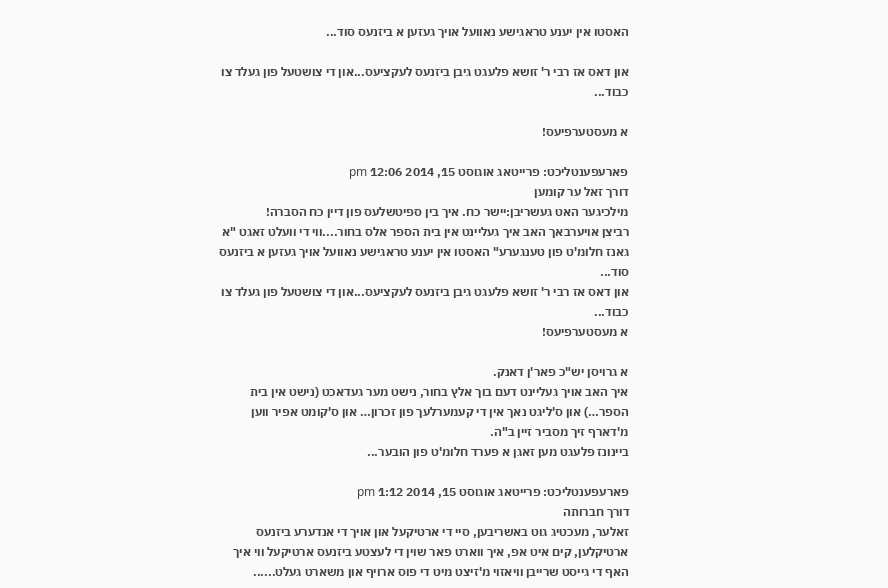האסטו אין יענע טראגישע נאוועל אויך געזען א ביזנעס סוד...

און דאס אז רבי ר' זושא פלעגט גיבן ביזנעס לעקציעס...און די צושטעל פון געלד צו כבוד...

א מעסטערפיעס!

פארעפענטליכט: פרייטאג אוגוסט 15, 2014 12:06 pm
דורך זאל ער קומען
מילכיגער האט געשריבן:יישר כח. איך בין ספיטשלעס פון דיין כח הסברה!
רביצן אויערבאך האב איך געליינט אין בית הספר אלס בחור....ווי די וועלט זאגט "א גאנז חלומ'ט פון טענגערע" האסטו אין יענע טראגישע נאוועל אויך געזען א ביזנעס סוד...
און דאס אז רבי ר' זושא פלעגט גיבן ביזנעס לעקציעס...און די צושטעל פון געלד צו כבוד...
א מעסטערפיעס!

א גרויסן יש"כ פאר'ן דאנק.
איך האב אויך געליינט דעם בוך אלץ בחור, נישט מער געדאכט (נישט אין בית הספר…) און ס'ליגט נאך אין די קעמערלעך פון זכרון… און ס'קומט אפיר ווען מ'דארף זיך מסביר זיין ב"ה.
ביינונז פלעגט מען זאגן א פערד חלומ'ט פון הובער...

פארעפענטליכט: פרייטאג אוגוסט 15, 2014 1:12 pm
דורך חברותה
זאלער, מעכטיג גוט באשריבען, סיי די ארטיקעל און אויך די אנדערע ביזנעס ארטיקלען, קים איט אפ, איך ווארט פאר שוין די לעצטע ביזנעס ארטיקעל ווי איך האף די גייסט שרייבן וויאזוי מ'זיצט מיט די פוס ארויף און משארט געלט......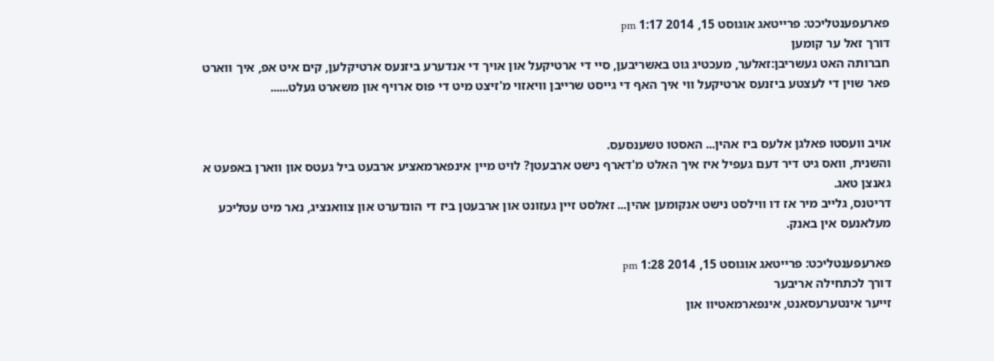פארעפענטליכט: פרייטאג אוגוסט 15, 2014 1:17 pm
דורך זאל ער קומען
חברותה האט געשריבן:זאלער, מעכטיג גוט באשריבען, סיי די ארטיקעל און אויך די אנדערע ביזנעס ארטיקלען, קים איט אפ, איך ווארט פאר שוין די לעצטע ביזנעס ארטיקעל ווי איך האף די גייסט שרייבן וויאזוי מ'זיצט מיט די פוס ארויף און משארט געלט......


אויב וועסטו פאלגן אלעס ביז אהין... האסטו טשענסעס.
והשנית, וואס גיט דיר דעם געפיל איז איך האלט מ'דארף נישט ארבעטן? לויט מיין אינפארמאציע ארבעט ביל געטס און ווארן באפעט א גאנצן טאג.
דריטנס, גלייב מיר אז דו ווילסט נישט אנקומען אהין... זאלסט זיין געזונט און ארבעטן ביז די הונדערט און צוואנציג, נאר מיט עטליכע מעלאנעס אין באנק.

פארעפענטליכט: פרייטאג אוגוסט 15, 2014 1:28 pm
דורך לכתחילה אריבער
זייער אינטערעסאנט, אינפארמאטיוו און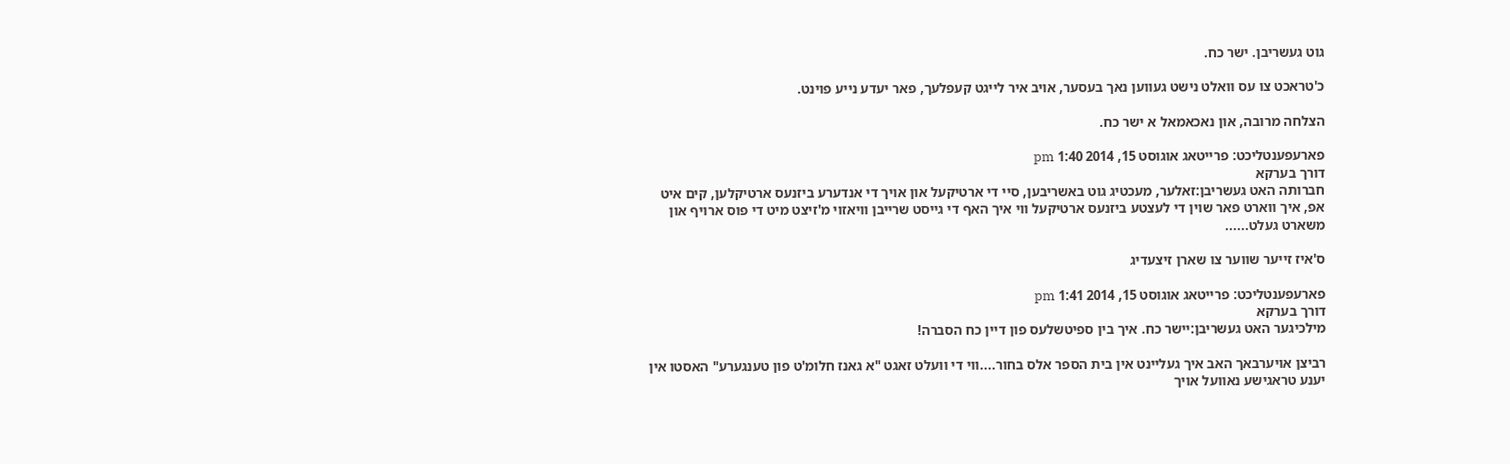גוט געשריבן. ישר כח.

כ'טראכט צו עס וואלט נישט געווען נאך בעסער, אויב איר לייגט קעפלעך, פאר יעדע נייע פוינט.

הצלחה מרובה, און נאכאמאל א ישר כח.

פארעפענטליכט: פרייטאג אוגוסט 15, 2014 1:40 pm
דורך בערקא
חברותה האט געשריבן:זאלער, מעכטיג גוט באשריבען, סיי די ארטיקעל און אויך די אנדערע ביזנעס ארטיקלען, קים איט אפ, איך ווארט פאר שוין די לעצטע ביזנעס ארטיקעל ווי איך האף די גייסט שרייבן וויאזוי מ'זיצט מיט די פוס ארויף און משארט געלט......

ס'איז זייער שווער צו שארן זיצעדיג

פארעפענטליכט: פרייטאג אוגוסט 15, 2014 1:41 pm
דורך בערקא
מילכיגער האט געשריבן:יישר כח. איך בין ספיטשלעס פון דיין כח הסברה!

רביצן אויערבאך האב איך געליינט אין בית הספר אלס בחור....ווי די וועלט זאגט "א גאנז חלומ'ט פון טענגערע" האסטו אין יענע טראגישע נאוועל אויך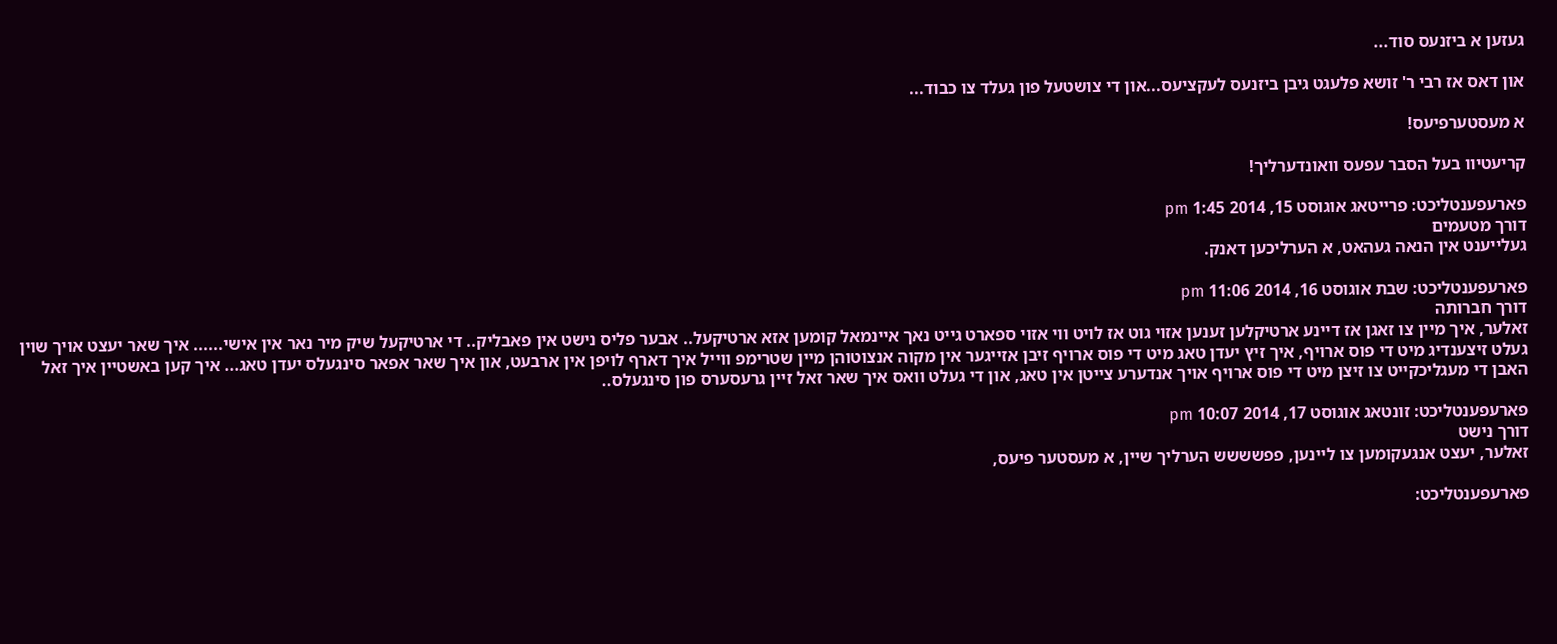געזען א ביזנעס סוד...

און דאס אז רבי ר' זושא פלעגט גיבן ביזנעס לעקציעס...און די צושטעל פון געלד צו כבוד...

א מעסטערפיעס!

קריעטיוו בעל הסבר עפעס וואונדערליך!

פארעפענטליכט: פרייטאג אוגוסט 15, 2014 1:45 pm
דורך מטעמים
געלייענט אין הנאה געהאט, א הערליכען דאנק.

פארעפענטליכט: שבת אוגוסט 16, 2014 11:06 pm
דורך חברותה
זאלער, איך מיין צו זאגן אז דיינע ארטיקלען זענען אזוי גוט אז לויט ווי אזוי ספארט גייט נאך איינמאל קומען אזא ארטיקעל.. אבער פליס נישט אין פאבליק.. די ארטיקעל שיק מיר נאר אין אישי...... איך שאר יעצט אויך שוין געלט זיצענדיג מיט די פוס ארויף, איך זיץ יעדן טאג מיט די פוס ארויף זיבן אזייגער אין מקוה אנצוטוהן מיין שטרימפ ווייל איך דארף לויפן אין ארבעט, און איך שאר אפאר סינגעלס יעדן טאג... איך קען באשטיין איך זאל האבן די מעגליכקייט צו זיצן מיט די פוס ארויף אויך אנדערע צייטן אין טאג, און די געלט וואס איך שאר זאל זיין גרעסערס פון סינגעלס..

פארעפענטליכט: זונטאג אוגוסט 17, 2014 10:07 pm
דורך נישט
זאלער, יעצט אנגעקומען צו ליינען, פפשששש הערליך שיין, א מעסטער פיעס,

פארעפענטליכט: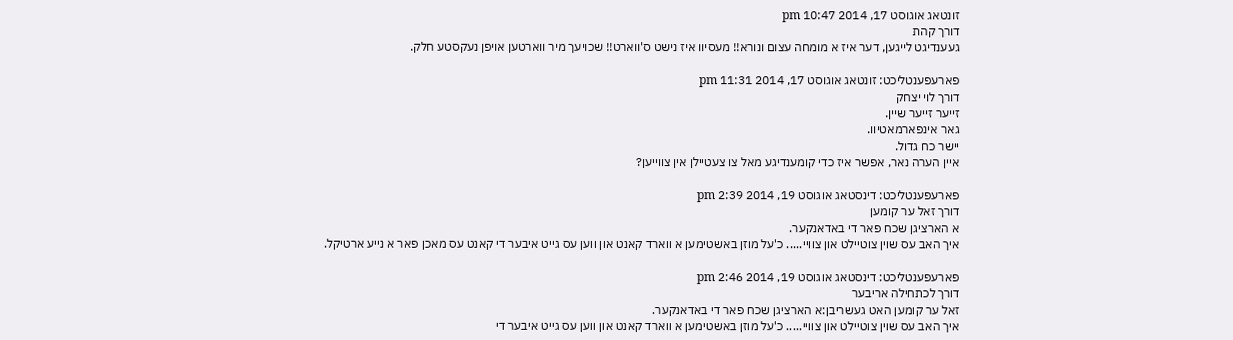זונטאג אוגוסט 17, 2014 10:47 pm
דורך קהת
געענדיגט לייגען, דער איז א מומחה עצום ונורא!! מעסיוו איז נישט ס'ווארט!! שכויעך מיר ווארטען אויפן נעקסטע חלק.

פארעפענטליכט: זונטאג אוגוסט 17, 2014 11:31 pm
דורך לוי יצחק
זייער זייער שיין.
גאר אינפארמאטיוו.
יישר כח גדול.
איין הערה נאר, אפשר איז כדי קומענדיגע מאל צו צעטיילן אין צווייען?

פארעפענטליכט: דינסטאג אוגוסט 19, 2014 2:39 pm
דורך זאל ער קומען
א הארציגן שכח פאר די באדאנקער.
איך האב עס שוין צוטיילט און צוויי..... כ'על מוזן באשטימען א ווארד קאנט און ווען עס גייט איבער די קאנט עס מאכן פאר א נייע ארטיקל.

פארעפענטליכט: דינסטאג אוגוסט 19, 2014 2:46 pm
דורך לכתחילה אריבער
זאל ער קומען האט געשריבן:א הארציגן שכח פאר די באדאנקער.
איך האב עס שוין צוטיילט און צוויי..... כ'על מוזן באשטימען א ווארד קאנט און ווען עס גייט איבער די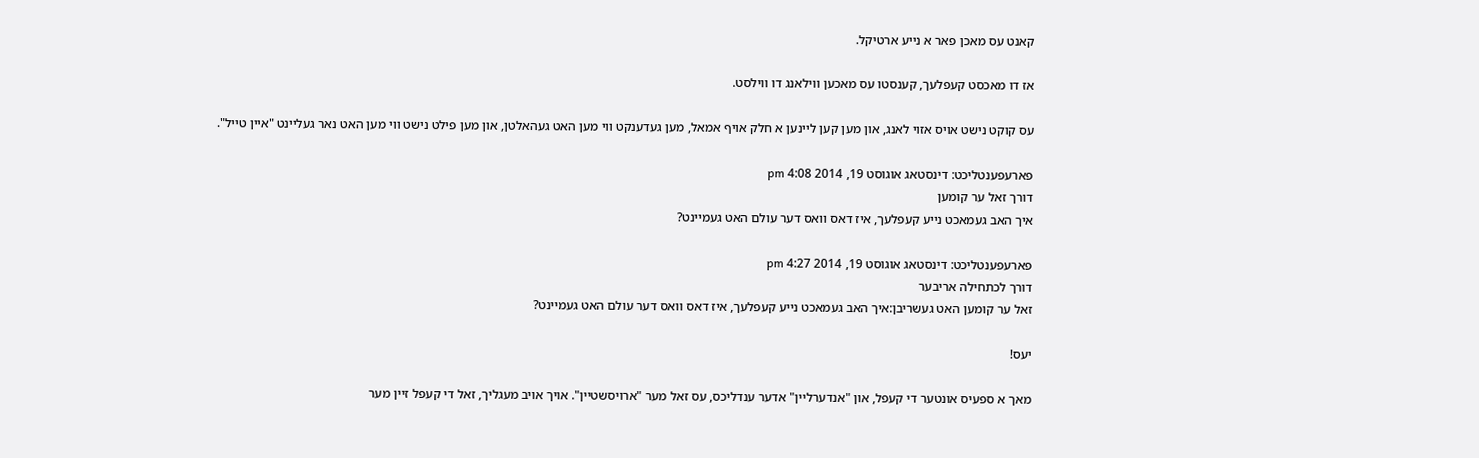קאנט עס מאכן פאר א נייע ארטיקל.

אז דו מאכסט קעפלעך, קענסטו עס מאכען ווילאנג דו ווילסט.

עס קוקט נישט אויס אזוי לאנג, און מען קען ליינען א חלק אויף אמאל, מען געדענקט ווי מען האט געהאלטן, און מען פילט נישט ווי מען האט נאר געליינט "איין טייל".

פארעפענטליכט: דינסטאג אוגוסט 19, 2014 4:08 pm
דורך זאל ער קומען
איך האב געמאכט נייע קעפלעך, איז דאס וואס דער עולם האט געמיינט?

פארעפענטליכט: דינסטאג אוגוסט 19, 2014 4:27 pm
דורך לכתחילה אריבער
זאל ער קומען האט געשריבן:איך האב געמאכט נייע קעפלעך, איז דאס וואס דער עולם האט געמיינט?

יעס!

מאך א ספעיס אונטער די קעפל, און "אנדערליין" אדער ענדליכס, עס זאל מער "ארויסשטיין". אויך אויב מעגליך, זאל די קעפל זיין מער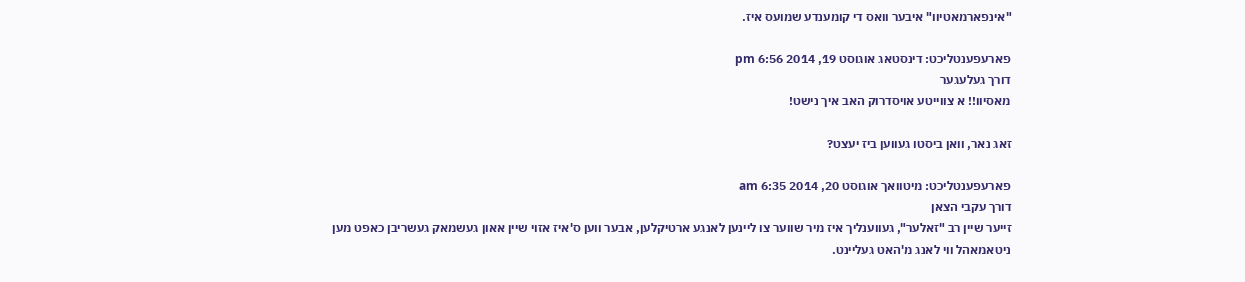"אינפארמאטיוו" איבער וואס די קומענדע שמועס איז.

פארעפענטליכט: דינסטאג אוגוסט 19, 2014 6:56 pm
דורך געלעגער
מאסיוו!! א צווייטע אויסדרוק האב איך נישט!

זאג נאר, וואן ביסטו געווען ביז יעצט?

פארעפענטליכט: מיטוואך אוגוסט 20, 2014 6:35 am
דורך עקבי הצאן
זייער שיין רב "זאלער", געווענליך איז מיר שווער צו ליינען לאנגע ארטיקלען, אבער ווען ס'איז אזוי שיין אאון געשמאק געשריבן כאפט מען ניטאמאהל ווי לאנג מ'האט געליינט.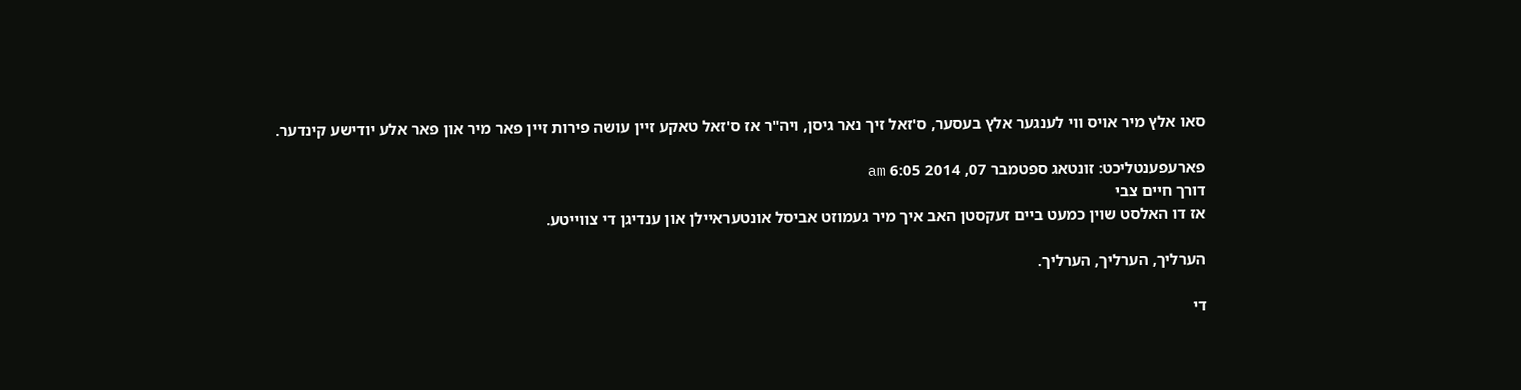סאו אלץ מיר אויס ווי לענגער אלץ בעסער, ס'זאל זיך נאר גיסן, ויה"ר אז ס'זאל טאקע זיין עושה פירות זיין פאר מיר און פאר אלע יודישע קינדער.

פארעפענטליכט: זונטאג ספטמבר 07, 2014 6:05 am
דורך חיים צבי
אז דו האלסט שוין כמעט ביים זעקסטן האב איך מיר געמוזט אביסל אונטעראיילן און ענדיגן די צווייטע.

הערליך, הערליך, הערליך.

די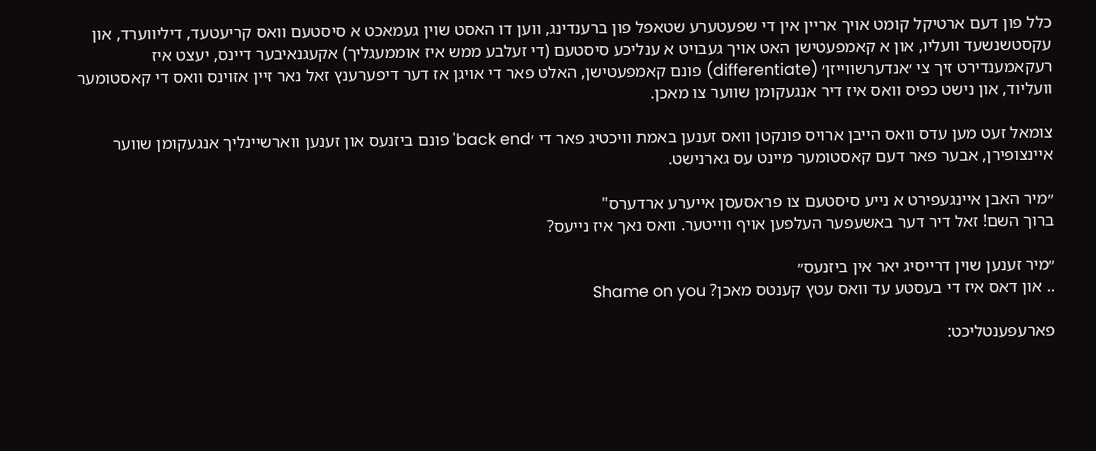כלל פון דעם ארטיקל קומט אויך אריין אין די שפעטערע שטאפל פון ברענדינג, ווען דו האסט שוין געמאכט א סיסטעם וואס קריעטעד, דיליווערד, און עקסטשנשעד וועליו, און א קאמפעטישן האט אויך געבויט א ענליכע סיסטעם (די זעלבע ממש איז אוממעגליך) אקעגנאיבער דיינס, יעצט איז רעקאמענדירט זיך צי ׳אנדערשווייזן׳ (differentiate) פונם קאמפעטישן, האלט פאר די אויגן אז דער דיפערענץ זאל נאר זיין אזוינס וואס די קאסטומער וועליוד, און נישט כפיס וואס איז דיר אנגעקומן שווער צו מאכן.

צומאל זעט מען עדס וואס הייבן ארויס פונקטן וואס זענען באמת וויכטיג פאר די ׳back end' פונם ביזנעס און זענען ווארשיינליך אנגעקומן שווער איינצופירן, אבער פאר דעם קאסטומער מיינט עס גארנישט.

״מיר האבן איינגעפירט א נייע סיסטעם צו פראסעסן אייערע ארדערס"
ברוך השם! זאל דיר דער באשעפער העלפען אויף ווייטער. וואס נאך איז נייעס?

״מיר זענען שוין דרייסיג יאר אין ביזנעס״
.. און דאס איז די בעסטע עד וואס עטץ קענטס מאכן? Shame on you

פארעפענטליכט: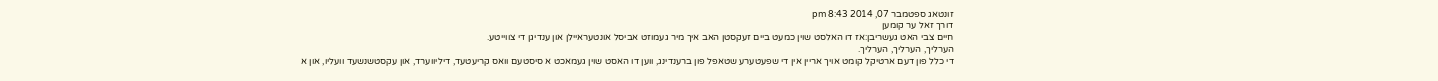זונטאג ספטמבר 07, 2014 8:43 pm
דורך זאל ער קומען
חיים צבי האט געשריבן:אז דו האלסט שוין כמעט ביים זעקסטן האב איך מיר געמוזט אביסל אונטעראיילן און ענדיגן די צווייטע.
הערליך, הערליך, הערליך.
די כלל פון דעם ארטיקל קומט אויך אריין אין די שפעטערע שטאפל פון ברענדינג, ווען דו האסט שוין געמאכט א סיסטעם וואס קריעטעד, דיליווערד, און עקסטשנשעד וועליו, און א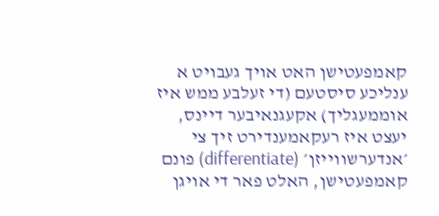קאמפעטישן האט אויך געבויט א ענליכע סיסטעם (די זעלבע ממש איז אוממעגליך) אקעגנאיבער דיינס, יעצט איז רעקאמענדירט זיך צי ׳אנדערשווייזן׳ (differentiate) פונם קאמפעטישן, האלט פאר די אויגן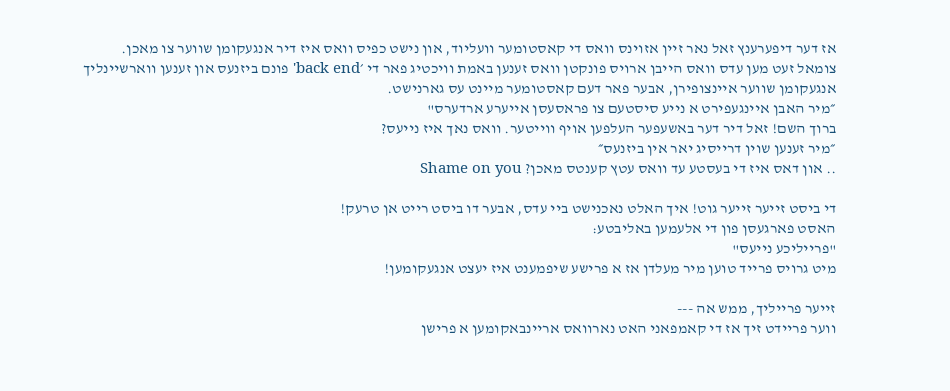אז דער דיפערענץ זאל נאר זיין אזוינס וואס די קאסטומער וועליוד, און נישט כפיס וואס איז דיר אנגעקומן שווער צו מאכן.
צומאל זעט מען עדס וואס הייבן ארויס פונקטן וואס זענען באמת וויכטיג פאר די ׳back end' פונם ביזנעס און זענען ווארשיינליך אנגעקומן שווער איינצופירן, אבער פאר דעם קאסטומער מיינט עס גארנישט.
״מיר האבן איינגעפירט א נייע סיסטעם צו פראסעסן אייערע ארדערס"
ברוך השם! זאל דיר דער באשעפער העלפען אויף ווייטער. וואס נאך איז נייעס?
״מיר זענען שוין דרייסיג יאר אין ביזנעס״
.. און דאס איז די בעסטע עד וואס עטץ קענטס מאכן? Shame on you

די ביסט זייער זייער גוט! איך האלט נאכנישט ביי עדס, אבער דו ביסט רייט אן טרעק!
האסט פארגעסן פון די אלעמען באליבטע:
"פרייליכע נייעס"
מיט גרויס פרייד טוען מיר מעלדן אז א פרישע שיפמענט איז יעצט אנגעקומען!

זייער פרייליך, ממש אה ---
ווער פריידט זיך אז די קאמפאני האט נארוואס אריינבאקומען א פרישן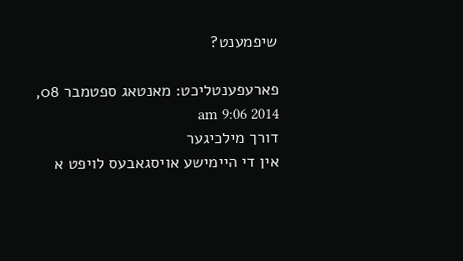שיפמענט?

פארעפענטליכט: מאנטאג ספטמבר 08, 2014 9:06 am
דורך מילכיגער
אין די היימישע אויסגאבעס לויפט א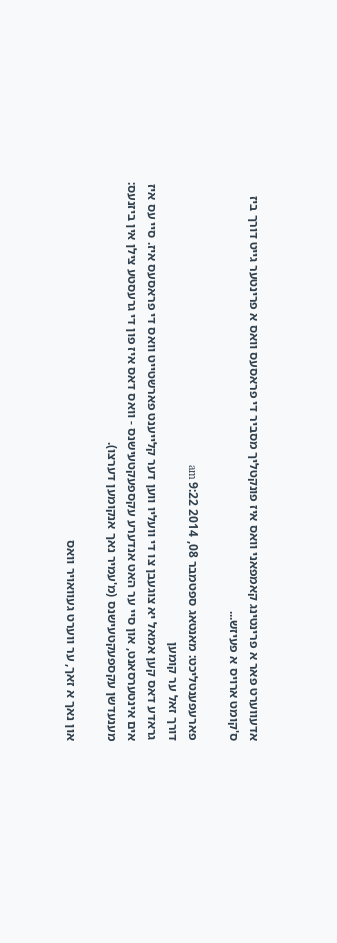אדעווערט פאר א פרינטינג קאמפאני וואס איז פונקטליך מסביר די פראסעס וואס א פרינטער גייט דורך ביז ס'קומט ארויס א פעיזש...

פארעפענטליכט: מאנטאג ספטמבר 08, 2014 9:22 am
דורך זאל ער קומען
גראדע דאס קען אמאל יא צוגעבן צו די וועליו ווען דער קלייענט פארשטייט וואס די פראסעס איז. סיי עס איז אים אינטערסאנט, און סיי ער האט אנדערע עקספעקטעישנס - וואס דאס איז פון די גרעסטע צילן אין ביזנעס: מענעדשן עקספעקטעישנס (מ'עמיר נאך אנקומען דערצו).

און נאך א זאך, ער ווערט געוואויר וואס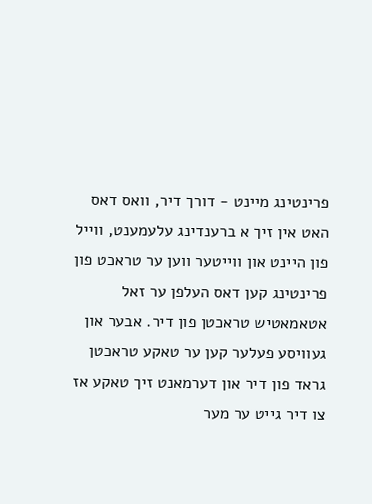פרינטינג מיינט - דורך דיר, וואס דאס האט אין זיך א ברענדינג עלעמענט, ווייל פון היינט און ווייטער ווען ער טראכט פון פרינטינג קען דאס העלפן ער זאל אטאמאטיש טראכטן פון דיר. אבער און געוויסע פעלער קען ער טאקע טראכטן גראד פון דיר און דערמאנט זיך טאקע אז צו דיר גייט ער מער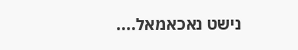נישט נאכאמאל....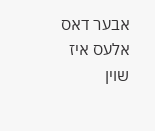אבער דאס אלעס איז שוין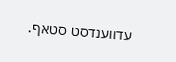עדווענדסט סטאף.